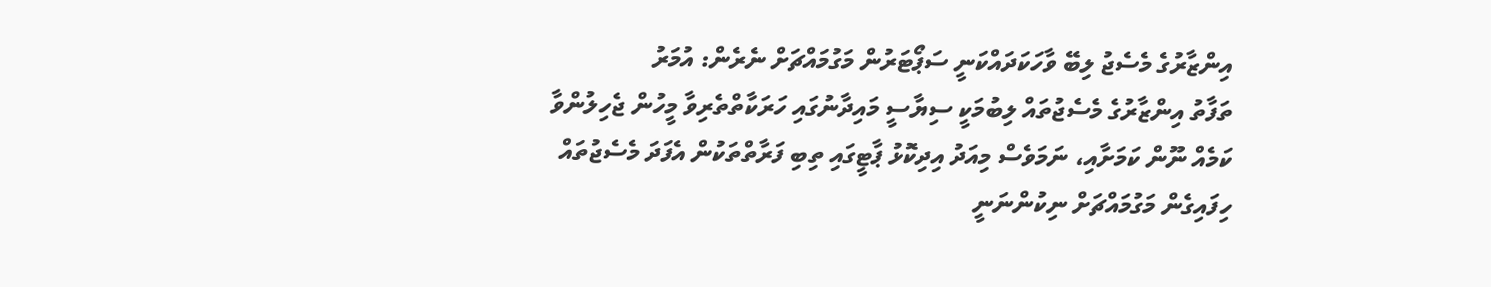އިންޒާރުގެ މެސެޖު ލިބޭ ވާހަކަދައްކަނީ ސަޕޯޓަރުން މަގުމައްޗަށް ނެރެން: އުމަރު
ތަފާތު އިންޒާރުގެ މެސެޖުތައް ލިބުމަކީ ސިޔާސީ މައިދާނުގައި ހަރަކާތްތެރިވާ މީހުން ޖެހިލުންވާ ކަމެއް ނޫން ކަމަށާއި، ނަމަވެސް މިއަދު އިދިކޮޅު ޕާޓީގައި ތިބި ފަރާތްތަކުން އެފަދަ މެސެޖުތައް ހިފައިގެން މަގުމައްޗަށް ނިކުންނަނީ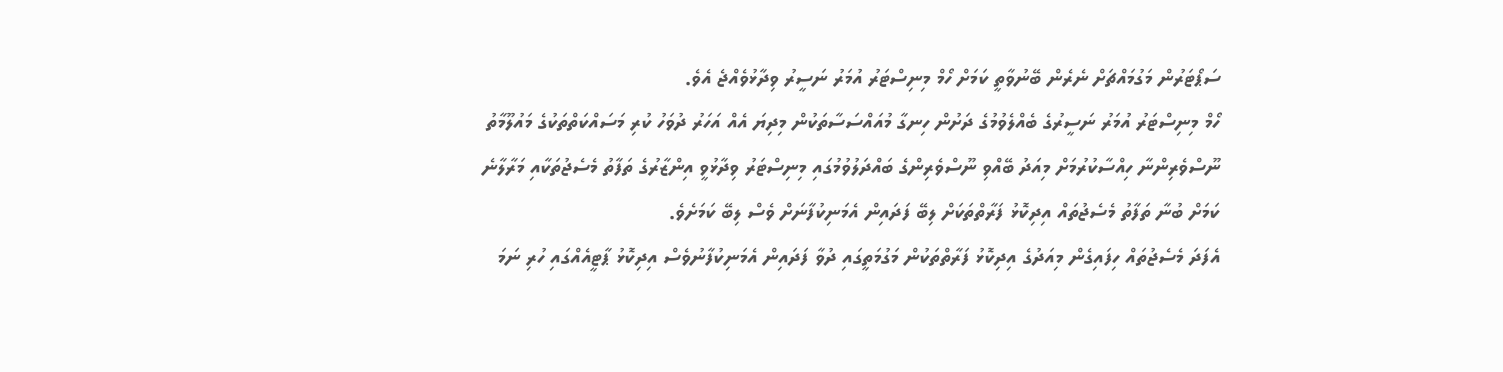ސަޕޯޓަރުން މަގުމައްޗަށް ނެރެން ބޭނުވާތީ ކަމަށް ހޯމް މިނިސްޓަރު އުމަރު ނަސީރު ވިދާޅުވެއްޖެ އެވެ.
ހޯމް މިނިސްޓަރު އުމަރު ނަސީރުގެ ބެއްލެވުމުގެ ދަށުން ހިނގާ މުއައްސަސާތަކުން މިދިޔަ އެއް އަހަރު ދުވަހު ކުރި މަސައްކަތްތަކުގެ މައުލޫމާތު ނޫސްވެރިންނާ ހިއްސާކުރުމަށް މިއަދު ބޭއްވި ނޫސްވެރިންގެ ބައްދަލުވުމުގައި މިނިސްޓަރު ވިދާޅުވީ އިންޒާރުގެ ތަފާތު މެސެޖުތަކާއި މަރާލާނެ ކަމަށް ބުނާ ތަފާތު މެސެޖުތައް އިދިކޮޅު ފަރާތްތަކަށް ލިބޭ ފަދައިން އެމަނިކުފާނަށް ވެސް ލިބޭ ކަމަށެވެ.
އެފަދަ މެސެޖުތައް ހިފައިގެން މިއަދުގެ އިދިކޮޅު ފަރާތްތަކުން މަގުމަތީގައި ދުވާ ފަދައިން އެމަނިކުފާނުވެސް އިދިކޮޅު ޕާޓީއެއްގައި ހުރި ނަމަ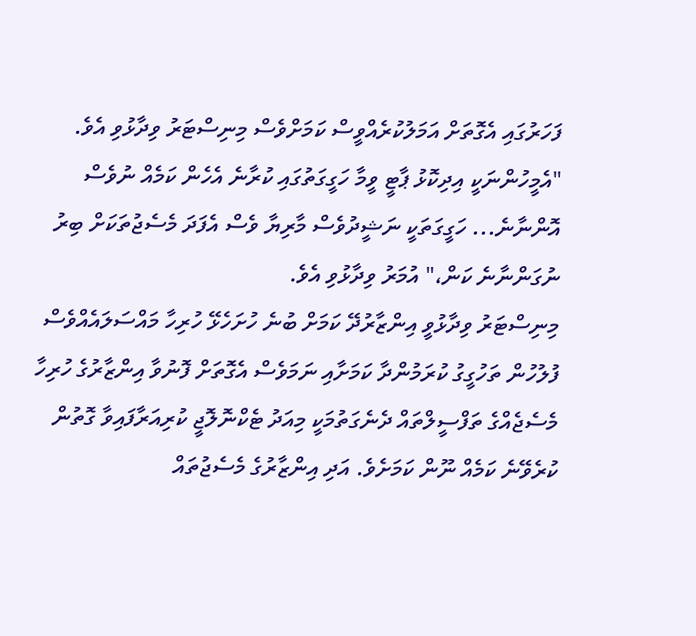ފަހަރުގައި އެގޮތަށް އަމަލުކުރެއްވީސް ކަމަށްވެސް މިނިސްޓަރު ވިދާޅުވި އެވެ.
"އެމީހުންނަކީ އިދިކޮޅު ޕާޓީ ވީމާ ހަގީގަތުގައި ކުރާނެ އެހެން ކަމެއް ނުވެސް އޮންނާނެ... ހަގީގަތަކީ ނަޝީދުވެސް މާރިޔާ ވެސް އެފަދަ މެސެޖުތަކަށް ބިރު ނުގަންނާނެ ކަން،" އުމަރު ވިދާޅުވި އެވެ.
މިނިސްޓަރު ވިދާޅުވީ އިންޒާރުދޭ ކަމަށް ބުނެ ހުށަހެޅޭ ހުރިހާ މައްސަލައެއްވެސް ފުލުހުން ތަހުގީގު ކުރަމުންދާ ކަމަށާއި ނަމަވެސް އެގޮތަށް ފޮނުވާ އިންޒާރުގެ ހުރިހާ މެސެޖެއްގެ ތަފްސީލްތައް ދެނެގަތުމަކީ މިއަދު ޓެކްނޮލޮޖީ ކުރިއަރާފައިވާ ގޮތުން ކުރެވޭނެ ކަމެއް ނޫން ކަމަށެވެ. އަދި އިންޒާރުގެ މެސެޖުތައް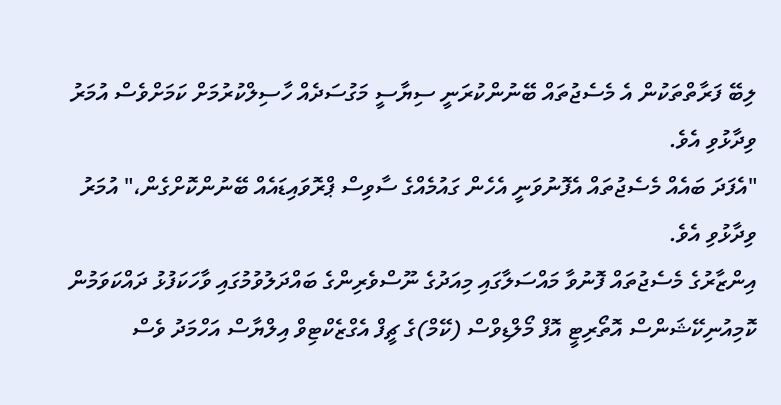ލިބޭ ފަރާތްތަކުން އެ މެސެޖުތައް ބޭނުންކުރަނީ ސިޔާސީ މަގުސަދެއް ހާސިލްކުރުމަށް ކަމަށްވެސް އުމަރު ވިދާޅުވި އެވެ.
"އެފަދަ ބައެއް މެސެޖުތައް އެފޮނުވަނީ އެހެން ގައުމެއްގެ ސާވިސް ޕްރޮވައިޑައެއް ބޭނުންކޮށްގެން،" އުމަރު ވިދާޅުވި އެވެ.
އިންޒާރުގެ މެސެޖުތައް ފޮނުވާ މައްސަލާގައި މިއަދުގެ ނޫސްވެރިންގެ ބައްދަލުވުމުގައި ވާހަކަފުޅު ދައްކަވަމުން ކޮމިއުނިކޭޝަންސް އޮތޯރިޓީ އޮފް މޯލްޑިވްސް (ކޭމް)ގެ ޗީފް އެގްޒެކްޓިވް އިލްޔާސް އަހްމަދު ވެސް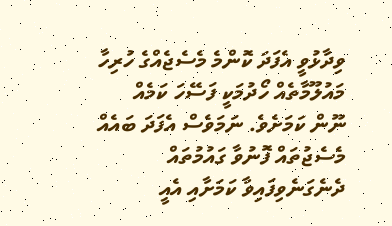ވިދާޅުވީ އެފަދަ ކޮންމެ މެސެޖެއްގެ ހުރިހާ މައުލޫމާތެއް ހޯދުމަކީ ފަސޭހަ ކަމެއް ނޫން ކަމަށެވެ. ނަމަވެސް އެފަދަ ބައެއް މެސެޖުތައް ފޮނުވާ ގައުމުތައް ދެނެގަނެވިފައިވާ ކަމަށާއި އެއީ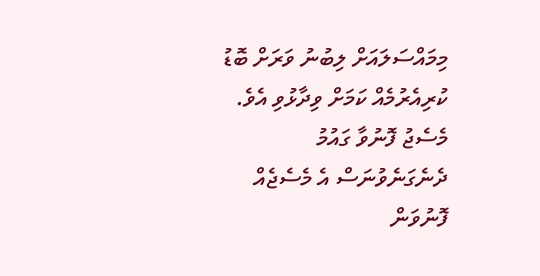މިމައްސަލައަށް ލިބުނު ވަރަށް ބޮޑު ކުރިއެރުމެއް ކަމަށް ވިދާޅުވި އެވެ.
މެސެޖު ފޮނުވާ ގައުމު ދެނެގަނެވުނަސް އެ މެސެޖެއް ފޮނުވަން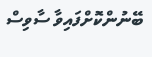ބޭނުންކޮށްފައިވާ ސާވިސް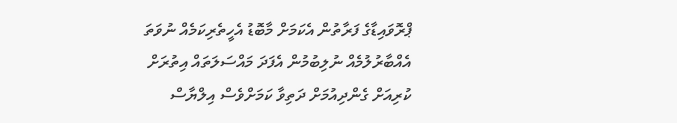ޕްރޮވައިޑާގެ ފަރާތުން އެކަމަށް މާބޮޑު އެހީތެރިކަމެއް ނުވަތަ އެއްބާރުލުމެއް ނުލިބުމުން އެފަދަ މައްސަލަތައް އިތުރަށް ކުރިއަށް ގެންދިއުމަށް ދަތިވާ ކަމަށްވެސް އިލްޔާސް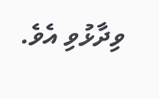ވިދާޅުވި އެވެ.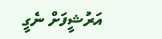އަރުޝީފަށް ނެގީ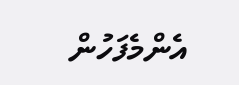އެންމެފަހުން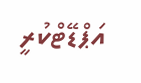އަޕްޑޭޓްކުރީ